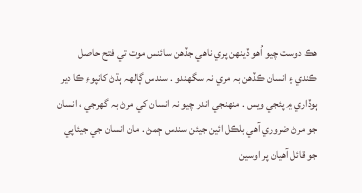هڪ دوست چيو اُهو ڏينهن پري ناهي جڏهن سائنس موت تي فتح حاصل ڪندي ۽ انسان ڪڏهن بہ مري نہ سگهندو . سندس ڳالهہ ٻڌڻ کانپوءِ ڪا دير ٻوڏاري ۾ پئجي ويس . منهنجي اندر چيو نہ انسان کي مرڻ بہ گهرجي ، انسان جو مرڻ ضروري آهي بلڪل ائين جيئن سندس ڄمڻ . مان انسان جي جيئاپي جو قائل آهيان پر اوسين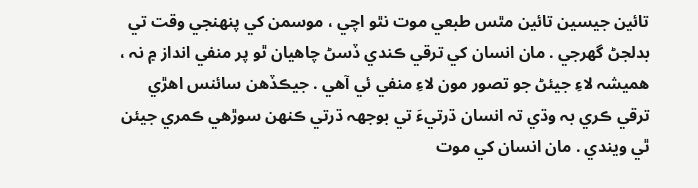تائين جيسين تائين مٿس طبعي موت نٿو اچي ، موسمن کي پنهنجي وقت تي بدلجڻ گهرجي . مان انسان کي ترقي ڪندي ڏسڻ چاهيان ٿو پر منفي انداز ۾ نہ ، هميشہ لاءِ جيئڻ جو تصور مون لاءِ منفي ئي آهي . جيڪڏهن سائنس اهڙي ترقي ڪري بہ وڌي تہ انسان ڌرتيءَ تي بوجهہ ڌرتي ڪنهن سوڙهي ڪمري جيئن ٿي ويندي . مان انسان کي موت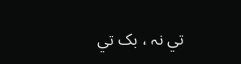تي نہ ، بک تي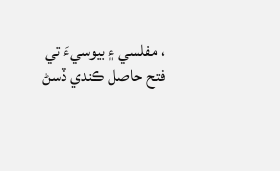، مفلسي ۽ بيوسيءَ تي فتح حاصل ڪندي ڏسڻ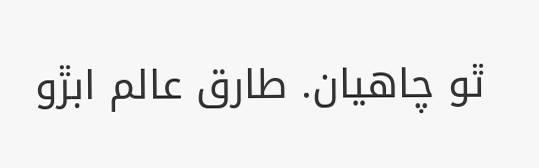ٿو چاهيان. طارق عالم ابڙو